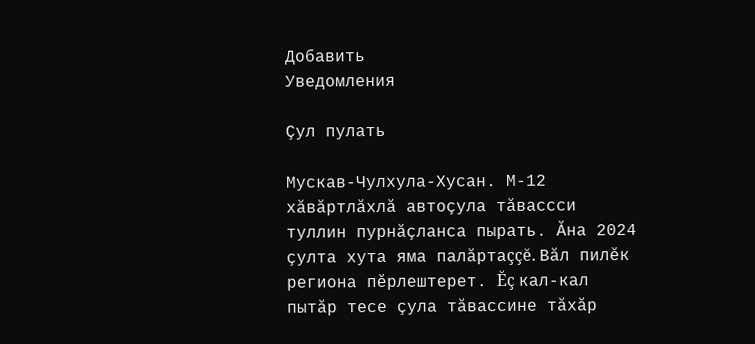Добавить
Уведомления

Çул пулать

Мускав-Чулхула-Хусан. М-12 хăвăртлăхлă автоçула тăвассси туллин пурнăçланса пырать. Ăна 2024 çулта хута яма палăртаççĕ. Вăл пилĕк региона пĕрлештерет. Ĕç кал-кал пытăр тесе çула тăвассине тăхăр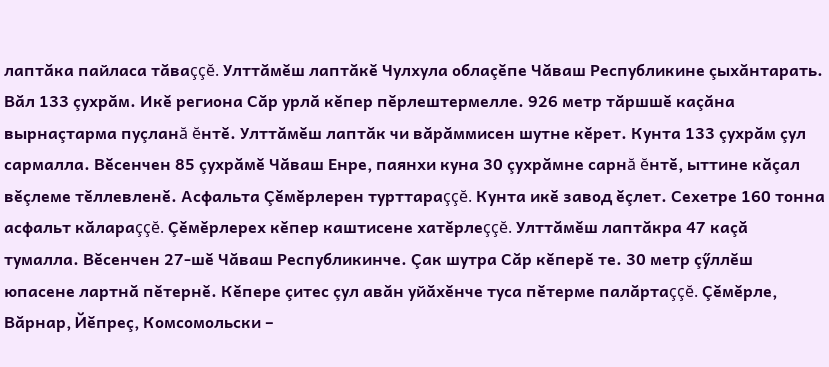лаптăка пайласа тăваççĕ. Улттăмĕш лаптăкĕ Чулхула облаçĕпе Чăваш Республикине çыхăнтарать. Вăл 133 çухрăм. Икĕ региона Сăр урлă кĕпер пĕрлештермелле. 926 метр тăршшĕ каçăна вырнаçтарма пуçланă ĕнтĕ. Улттăмĕш лаптăк чи вăрăммисен шутне кĕрет. Кунта 133 çухрăм çул сармалла. Вĕсенчен 85 çухрăмĕ Чăваш Енре, паянхи куна 30 çухрăмне сарнă ĕнтĕ, ыттине кăçал вĕçлеме тĕллевленĕ. Асфальта Çĕмĕрлерен турттараççĕ. Кунта икĕ завод ĕçлет. Сехетре 160 тонна асфальт кăлараççĕ. Çĕмĕрлерех кĕпер каштисене хатĕрлеççĕ. Улттăмĕш лаптăкра 47 каçă тумалла. Вĕсенчен 27-шĕ Чăваш Республикинче. Çак шутра Сăр кĕперĕ те. 30 метр çӳллĕш юпасене лартнă пĕтернĕ. Кĕпере çитес çул авăн уйăхĕнче туса пĕтерме палăртаççĕ. Çĕмĕрле, Вăрнар, Йĕпреç, Комсомольски –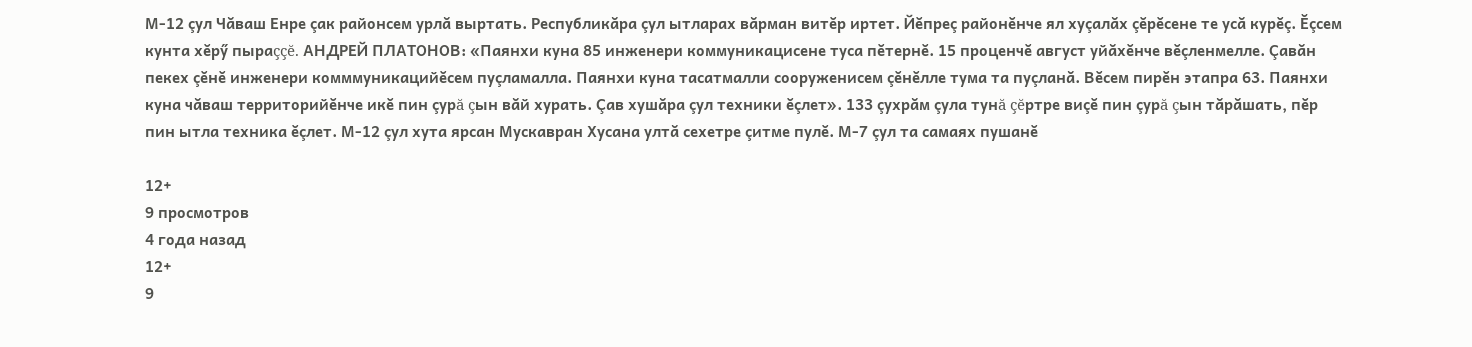М-12 çул Чăваш Енре çак районсем урлă выртать. Республикăра çул ытларах вăрман витĕр иртет. Йĕпреç районĕнче ял хуçалăх çĕрĕсене те усă курĕç. Ĕçсем кунта хĕрӳ пыраççĕ. АНДРЕЙ ПЛАТОНОВ: «Паянхи куна 85 инженери коммуникацисене туса пĕтернĕ. 15 проценчĕ август уйăхĕнче вĕçленмелле. Çавăн пекех çĕнĕ инженери комммуникацийĕсем пуçламалла. Паянхи куна тасатмалли сооруженисем çĕнĕлле тума та пуçланă. Вĕсем пирĕн этапра 63. Паянхи куна чăваш территорийĕнче икĕ пин çурă çын вăй хурать. Çав хушăра çул техники ĕçлет». 133 çухрăм çула тунă çĕртре виçĕ пин çурă çын тăрăшать, пĕр пин ытла техника ĕçлет. М-12 çул хута ярсан Мускавран Хусана ултă сехетре çитме пулĕ. М-7 çул та самаях пушанĕ

12+
9 просмотров
4 года назад
12+
9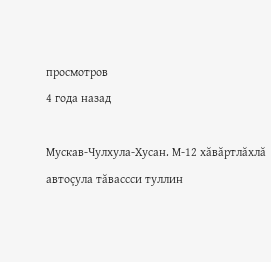просмотров
4 года назад

Мускав-Чулхула-Хусан. М-12 хăвăртлăхлă автоçула тăвассси туллин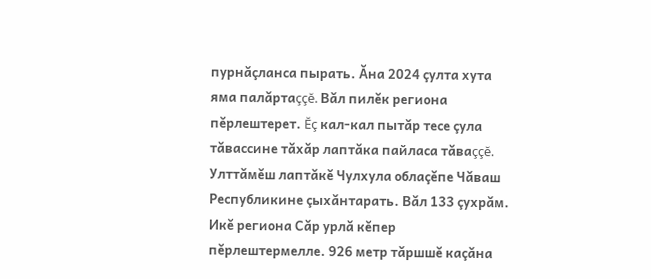пурнăçланса пырать. Ăна 2024 çулта хута яма палăртаççĕ. Вăл пилĕк региона пĕрлештерет. Ĕç кал-кал пытăр тесе çула тăвассине тăхăр лаптăка пайласа тăваççĕ. Улттăмĕш лаптăкĕ Чулхула облаçĕпе Чăваш Республикине çыхăнтарать. Вăл 133 çухрăм. Икĕ региона Сăр урлă кĕпер пĕрлештермелле. 926 метр тăршшĕ каçăна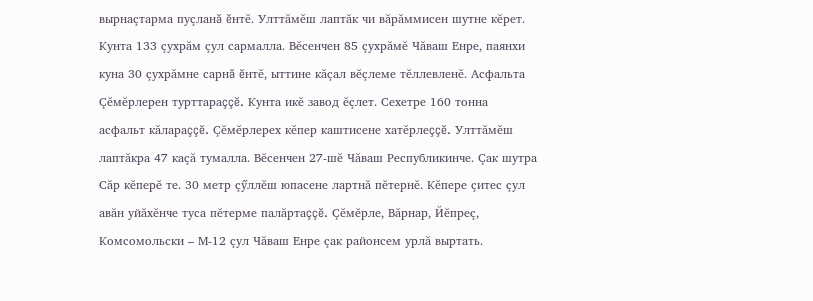вырнаçтарма пуçланă ĕнтĕ. Улттăмĕш лаптăк чи вăрăммисен шутне кĕрет. Кунта 133 çухрăм çул сармалла. Вĕсенчен 85 çухрăмĕ Чăваш Енре, паянхи куна 30 çухрăмне сарнă ĕнтĕ, ыттине кăçал вĕçлеме тĕллевленĕ. Асфальта Çĕмĕрлерен турттараççĕ. Кунта икĕ завод ĕçлет. Сехетре 160 тонна асфальт кăлараççĕ. Çĕмĕрлерех кĕпер каштисене хатĕрлеççĕ. Улттăмĕш лаптăкра 47 каçă тумалла. Вĕсенчен 27-шĕ Чăваш Республикинче. Çак шутра Сăр кĕперĕ те. 30 метр çӳллĕш юпасене лартнă пĕтернĕ. Кĕпере çитес çул авăн уйăхĕнче туса пĕтерме палăртаççĕ. Çĕмĕрле, Вăрнар, Йĕпреç, Комсомольски – М-12 çул Чăваш Енре çак районсем урлă выртать.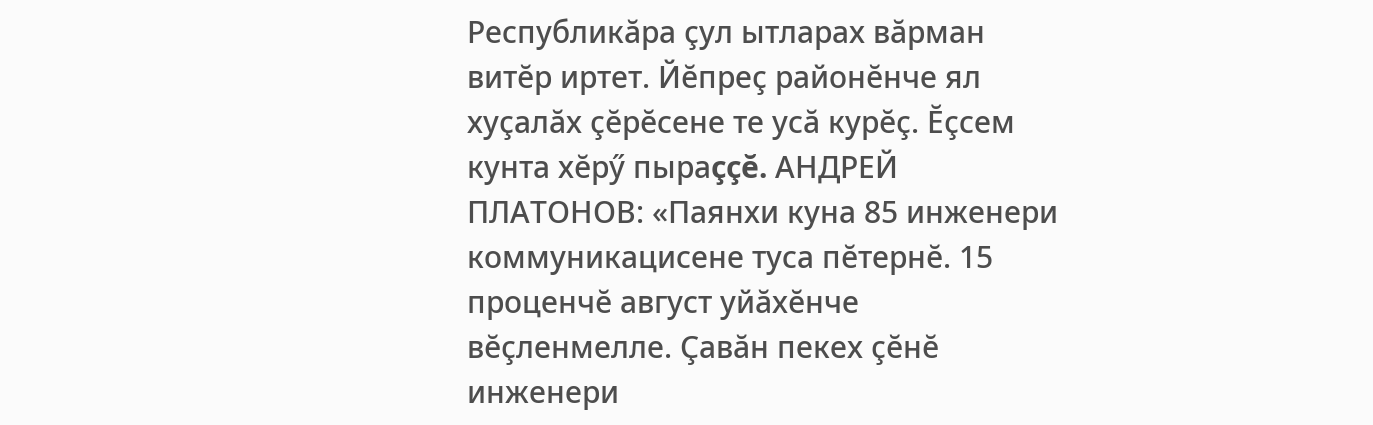Республикăра çул ытларах вăрман витĕр иртет. Йĕпреç районĕнче ял хуçалăх çĕрĕсене те усă курĕç. Ĕçсем кунта хĕрӳ пыраççĕ. АНДРЕЙ ПЛАТОНОВ: «Паянхи куна 85 инженери коммуникацисене туса пĕтернĕ. 15 проценчĕ август уйăхĕнче вĕçленмелле. Çавăн пекех çĕнĕ инженери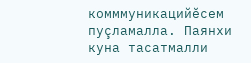комммуникацийĕсем пуçламалла. Паянхи куна тасатмалли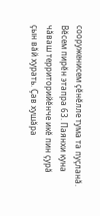сооруженисем çĕнĕлле тума та пуçланă. Вĕсем пирĕн этапра 63. Паянхи куна чăваш территорийĕнче икĕ пин çурă çын вăй хурать. Çав хушăра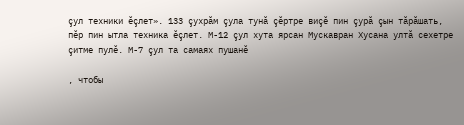çул техники ĕçлет». 133 çухрăм çула тунă çĕртре виçĕ пин çурă çын тăрăшать, пĕр пин ытла техника ĕçлет. М-12 çул хута ярсан Мускавран Хусана ултă сехетре çитме пулĕ. М-7 çул та самаях пушанĕ

, чтобы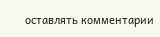оставлять комментарии